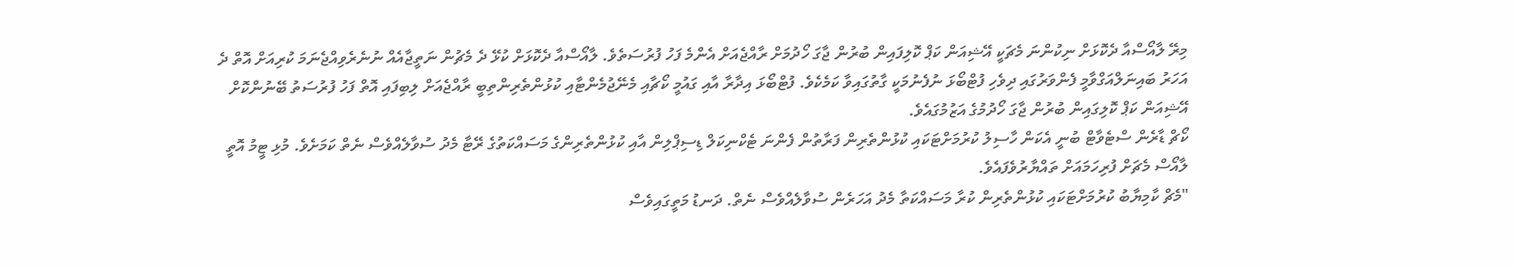މިރޭ ލާއޯސްއާ ދެކޮޅަށް ނިކުންނަ މެޗަކީ އޭޝިއަން ކަޕް ކޮލިފައިން ބުރުން ޖާގަ ހޯދުމަށް ރާއްޖެއަށް އެންމެ ފަހު ފުރުސަތެވެ. ލާއޯސްއާ ދެކޮޅަށް ކުޅޭ ދެ މެޗުން ނަތީޖާއެއް ނުނެރެވިއްޖެނަމަ ކުރިއަށް އޮތް ދެ އަހަރު ބައިނަލްއަގްވާމީ ފެންވަރުގައި ދިވެހި ފުޓްބޯޅަ ނުފެނުމަކީ ގާތުގައިވާ ކަމެކެވެ. ފުޓްބޯޅަ އިދާރާ އާއި ގައުމީ ކޯޗާއި މެނޭޖުމެންޓާއި ކުޅުންތެރިންތިބީ ރާއްޖެއަށް ލިބިފައި އޮތް ފަހު ފުރުސަތު ބޭނުންކޮށް އޭޝިއަން ކަޕް ކޮލިގައިން ބުރުން ޖާގަ ހޯދުމުގެ އަޒުމުގައެވެ.
ކޯޗް ޑާރެން ސްޓެވާޓް ބުނީ އެކަން ހާސިލު ކުރުމަށްޓަކައި ކުޅުންތެރިން ފަރާތުން ފެންނަ ޓެކްނިކަލް ޑިސިޕްލިން އާއި ކުޅުންތެރިންގެ މަސައްކަތުގެ ރޭޓާ މެދު ސުވާލެއްވެސް ނެތް ކަމަށެވެ. މުޅި ޓީމު އޮތީ ލާއޯސް މެޗަށް ފުރިހަމައަށް ތައްޔާރުވެފައެވެ.
"މެޗް ކާމިޔާބު ކުރުމަށްޓަކައި ކުޅުންތެރިން ކުރާ މަސައްކަތާ މެދު އަހަރެން ސުވާލެއްވެސް ނެތް. ދަނޑު މަތީގައިވެސް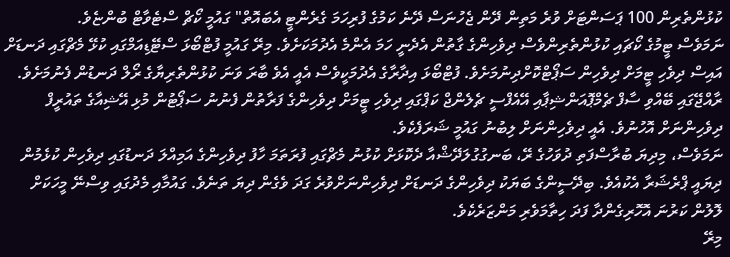ކުޅުންތެރިން 100 ޕަސަންޓަށް ވުރެ މަތިން ދޭން ޖެހުނަސް ދޭނެ ކަމުގެ ފުރިހަމަ ގެރެންޓީ އެބައޮތް" ގައުމީ ކޯޗް ސްޓެވާޓް ބުންޏެވެ.
ނަމަވެސް ޓީމުގެ ކޯޗައި ކުޅުންތެރިންވެސް ދިވެހިންގެ ގާތުން އެދެނީ ހަމަ އެންމެ އެދުމަކަށެވެ. މިރޭ ގައުމީ ފުޓްބޯޅަ ސްޓޭޑިއަމްގައި ކުޅޭ މެޗްގައި ދަނޑަށް އައިސް ދިވެހި ޓީމަށް ދިވެހިން ސަޕޯޓްކޮށްދިނުމަށެވެ. ފުޓްބޯޅަ އިދާރާގެ އެދުމަކީވެސް އެއީ އެވެ ބާރަ ވަނަ ކުޅުންތެރިޔާގެ ރޯލް ދަނޑުން ފެނުމަށެވެ.
ރާއްޖޭގައި ބޭއްވި ސާފް ޗެމްޕޮއަންޝިޕާއި އޭއެފްސީ ޗެލެންޖް ކަޕްގައި ދިވެހި ޓީމަށް ދިވެހިންގެ ފަރާތުން ފެނުނު ސަޕޯޓުން މުޅި އޭޝިއާގެ ތައުރީފް ދިވެހިންނަށް އޮހުނުވެ. އެއީ ދިވެހިންނަށް ލިބުނު ގައުމީ ޝަރަފެކެވެ.
ނަމަވެސް، މިދިޔަ ބުރާސްފަތި ދުވަހުގެ ރޭ، ބަނގުގުލަދޭޝްއާ ދެކޮޅަށް ކުޅުނު މެޗްގައި ފުރަތަމަ ހާފު ދިވެހިންގެ އަމިއްލަ ދަނޑުގައި ދިވެހިން ކުޅެމުން ދިޔައީ ޕްރެޝަރާ އެކުއެވެ. ބިދޭސީންގެ ބަޔަކު ދިވެހިންގެ ދަނޑަށް ދިވެހިންނަށްވުރެ ގަދަ ވެގެން ދިޔަ ތަނެވެ. ގައުމާއި މެދުގައި ވިސްނޭ މީހަކަށް ލޮލުން ކަރުނަ އޮހޮރިގެންދާ ފަދަ ހިތާމަވެރި މަންޒަރެކެވެ.
މިރޭ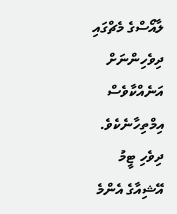ލާއޯސްގެ މެޗްގައި ދިވެހިންނަށް އަނެއްކާވެސް އިމްތިހާނެކެވެ. ދިވެހި ޓީމު އޭޝިއާގެ އެންމެ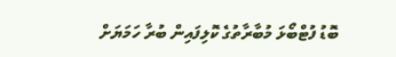ބޮޑު ފުޓްބޯޅަ މުބާރާތުގެ ކޮލިފައިން ބުރާ ހަމަޔަށް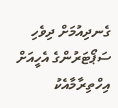ގެނދިއުމަށް ދިވެހި ސަޕޯޓަރުންގެ އެހީއަށް އިހްތިރާމާއެކު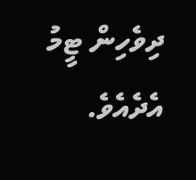ދިވެހިން ޓީމު އެދެއެވެ.